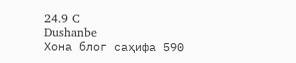24.9 C
Dushanbe
Хона блог саҳифа 590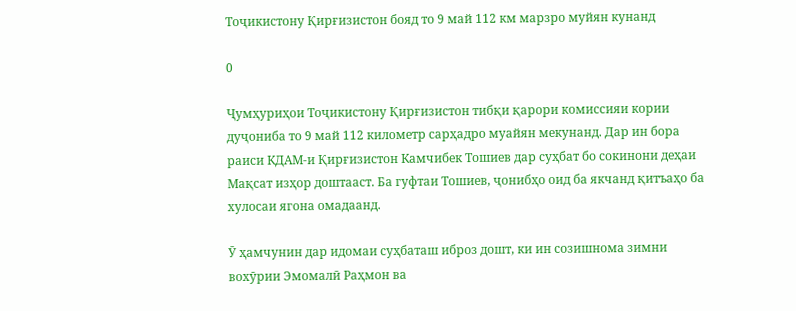Тоҷикистону Қирғизистон бояд то 9 май 112 км марзро муйян кунанд

0

Ҷумҳуриҳои Тоҷикистону Қирғизистон тибқи қарори комиссияи кории дуҷониба то 9 май 112 километр сарҳадро муайян мекунанд. Дар ин бора раиси КДАМ-и Қирғизистон Камчибек Тошиев дар суҳбат бо сокинони деҳаи Мақсат изҳор доштааст. Ба гуфтаи Тошиев, ҷонибҳо оид ба якчанд қитъаҳо ба хулосаи ягона омадаанд.

Ӯ ҳамчунин дар идомаи суҳбаташ иброз дошт, ки ин созишнома зимни вохӯрии Эмомалӣ Раҳмон ва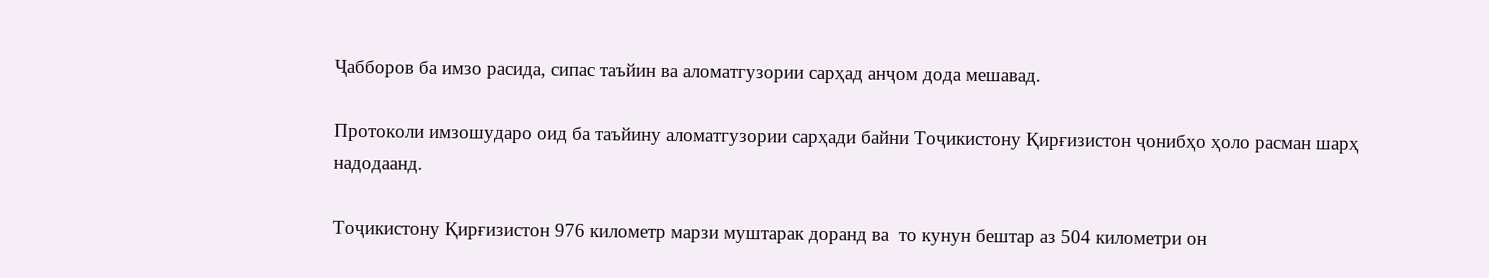Ҷабборов ба имзо расида, сипас таъйин ва аломатгузории сарҳад анҷом дода мешавад.

Протоколи имзошударо оид ба таъйину аломатгузории сарҳади байни Тоҷикистону Қирғизистон ҷонибҳо ҳоло расман шарҳ надодаанд.

Тоҷикистону Қирғизистон 976 километр марзи муштарак доранд ва  то кунун бештар аз 504 километри он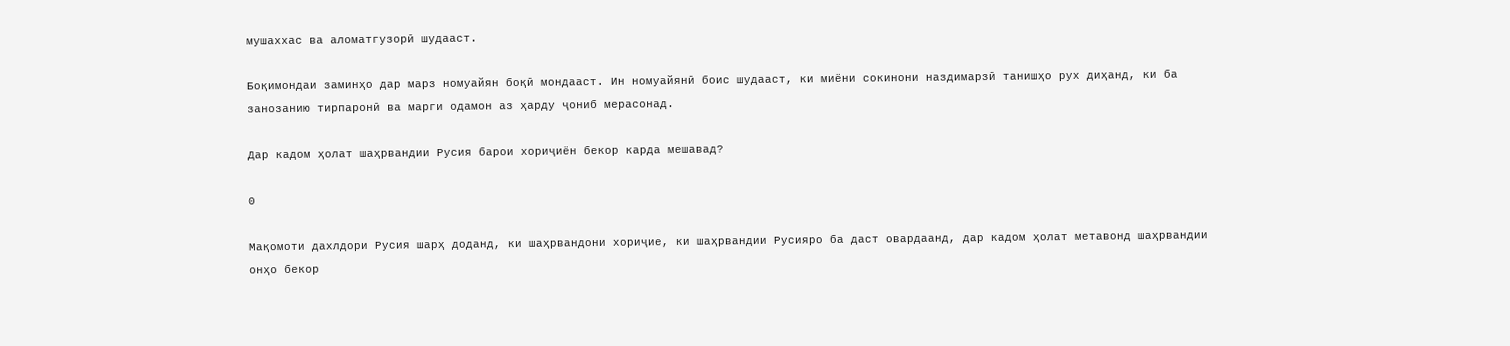мушаххас ва аломатгузорӣ шудааст.

Боқимондаи заминҳо дар марз номуайян боқӣ мондааст. Ин номуайянӣ боис шудааст, ки миёни сокинони наздимарзӣ танишҳо рух диҳанд, ки ба занозанию тирпаронӣ ва марги одамон аз ҳарду ҷониб мерасонад.

Дар кадом ҳолат шаҳрвандии Русия барои хориҷиён бекор карда мешавад?

0

Мақомоти дахлдори Русия шарҳ доданд, ки шаҳрвандони хориҷие, ки шаҳрвандии Русияро ба даст овардаанд, дар кадом ҳолат метавонд шаҳрвандии онҳо бекор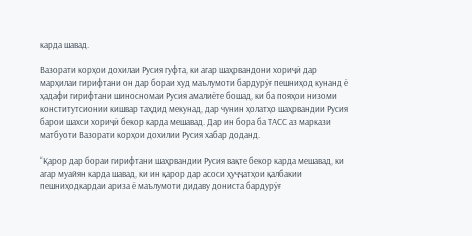карда шавад.

Вазорати корҳои дохилаи Русия гуфта, ки агар шаҳрвандони хориҷӣ дар марҳилаи гирифтани он дар бораи худ маълумоти бардурӯғ пешниҳод кунанд ё ҳадафи гирифтани шиносномаи Русия амалиёте бошад, ки ба пояҳои низоми конститутсионии кишвар таҳдид мекунад, дар чунин ҳолатҳо шаҳрвандии Русия барои шахси хориҷӣ бекор карда мешавад. Дар ин бора ба ТАСС аз маркази матбуоти Вазорати корҳои дохилии Русия хабар доданд.

“Қарор дар бораи гирифтани шаҳрвандии Русия вақте бекор карда мешавад, ки агар муайян карда шавад, ки ин қарор дар асоси ҳуҷҷатҳои қалбакии пешниҳодкардаи ариза ё маълумоти дидаву дониста бардурӯғ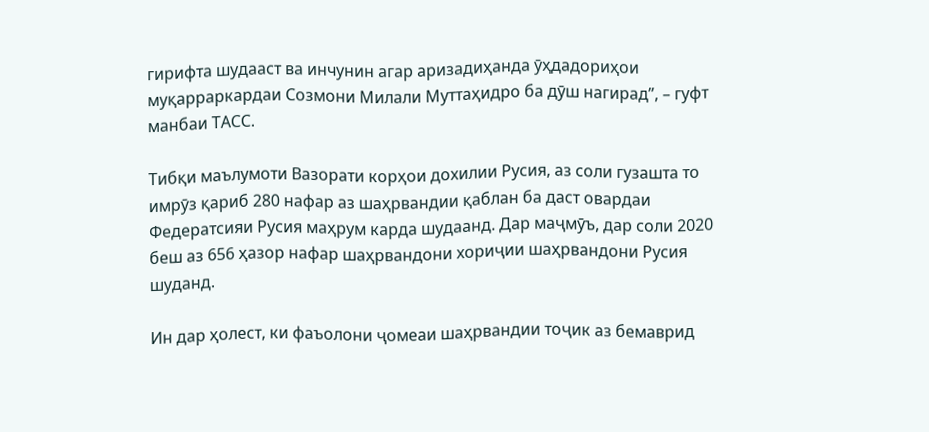гирифта шудааст ва инчунин агар аризадиҳанда ӯҳдадориҳои муқарраркардаи Созмони Милали Муттаҳидро ба дӯш нагирад”, – гуфт манбаи ТАСС.

Тибқи маълумоти Вазорати корҳои дохилии Русия, аз соли гузашта то имрӯз қариб 280 нафар аз шаҳрвандии қаблан ба даст овардаи Федератсияи Русия маҳрум карда шудаанд. Дар маҷмӯъ, дар соли 2020 беш аз 656 ҳазор нафар шаҳрвандони хориҷии шаҳрвандони Русия шуданд.

Ин дар ҳолест, ки фаъолони ҷомеаи шаҳрвандии тоҷик аз бемаврид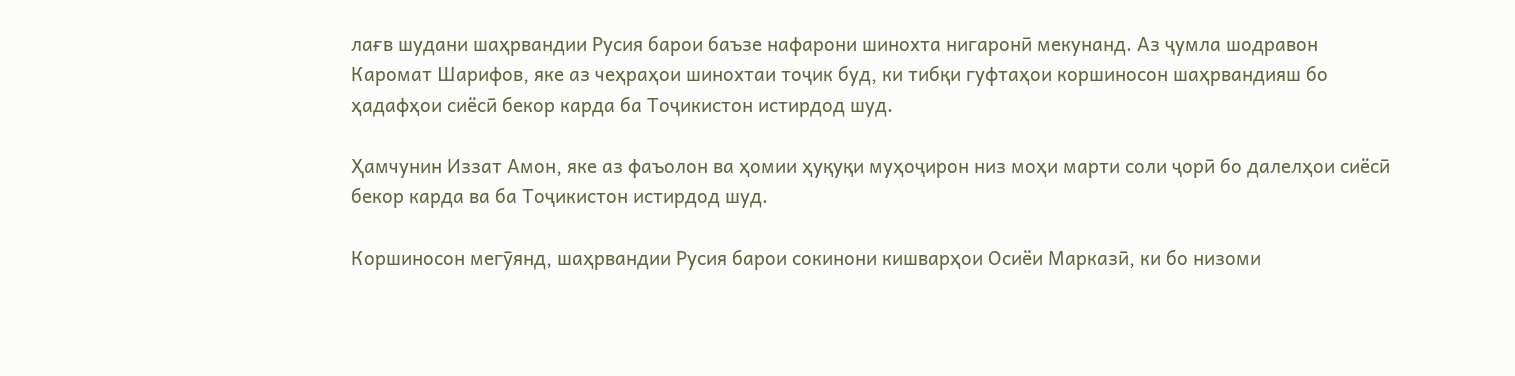лағв шудани шаҳрвандии Русия барои баъзе нафарони шинохта нигаронӣ мекунанд. Аз ҷумла шодравон Каромат Шарифов, яке аз чеҳраҳои шинохтаи тоҷик буд, ки тибқи гуфтаҳои коршиносон шаҳрвандияш бо ҳадафҳои сиёсӣ бекор карда ба Тоҷикистон истирдод шуд.

Ҳамчунин Иззат Амон, яке аз фаъолон ва ҳомии ҳуқуқи муҳоҷирон низ моҳи марти соли ҷорӣ бо далелҳои сиёсӣ бекор карда ва ба Тоҷикистон истирдод шуд.

Коршиносон мегӯянд, шаҳрвандии Русия барои сокинони кишварҳои Осиёи Марказӣ, ки бо низоми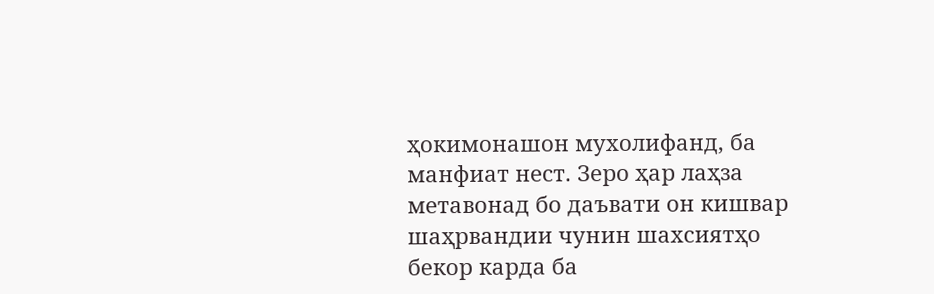ҳокимонашон мухолифанд, ба манфиат нест. Зеро ҳар лаҳза метавонад бо даъвати он кишвар шаҳрвандии чунин шахсиятҳо бекор карда ба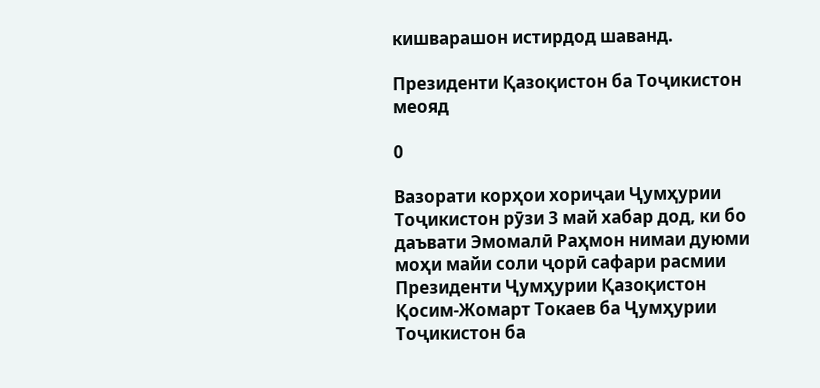кишварашон истирдод шаванд.

Президенти Қазоқистон ба Тоҷикистон меояд

0

Вазорати корҳои хориҷаи Ҷумҳурии Тоҷикистон рӯзи 3 май хабар дод, ки бо даъвати Эмомалӣ Раҳмон нимаи дуюми моҳи майи соли ҷорӣ сафари расмии Президенти Ҷумҳурии Қазоқистон Қосим-Жомарт Токаев ба Ҷумҳурии Тоҷикистон ба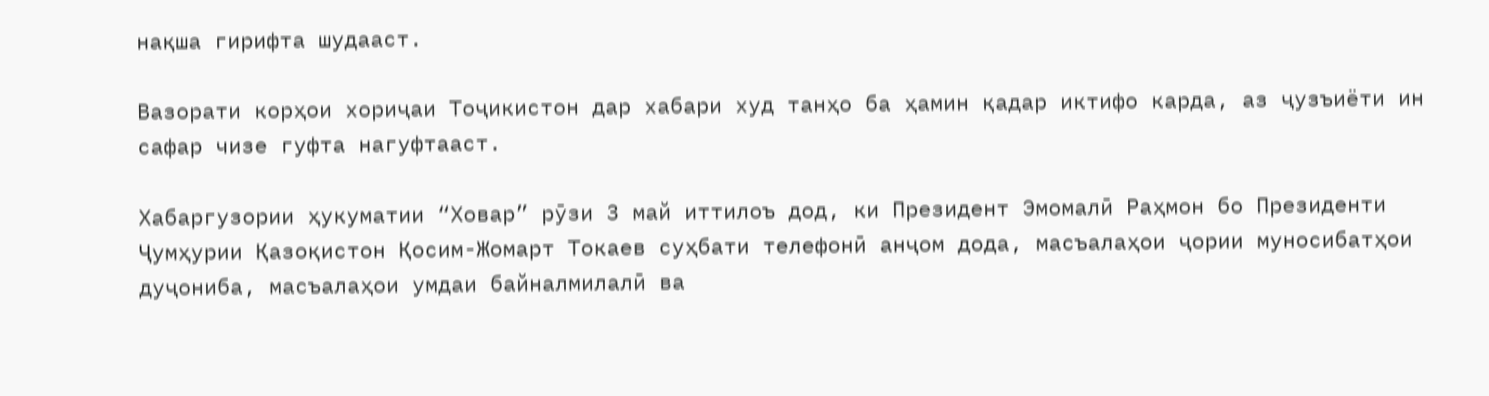нақша гирифта шудааст.

Вазорати корҳои хориҷаи Тоҷикистон дар хабари худ танҳо ба ҳамин қадар иктифо карда, аз ҷузъиёти ин сафар чизе гуфта нагуфтааст.

Хабаргузории ҳукуматии “Ховар” рӯзи 3 май иттилоъ дод, ки Президент Эмомалӣ Раҳмон бо Президенти Ҷумҳурии Қазоқистон Қосим-Жомарт Токаев суҳбати телефонӣ анҷом дода, масъалаҳои ҷории муносибатҳои дуҷониба, масъалаҳои умдаи байналмилалӣ ва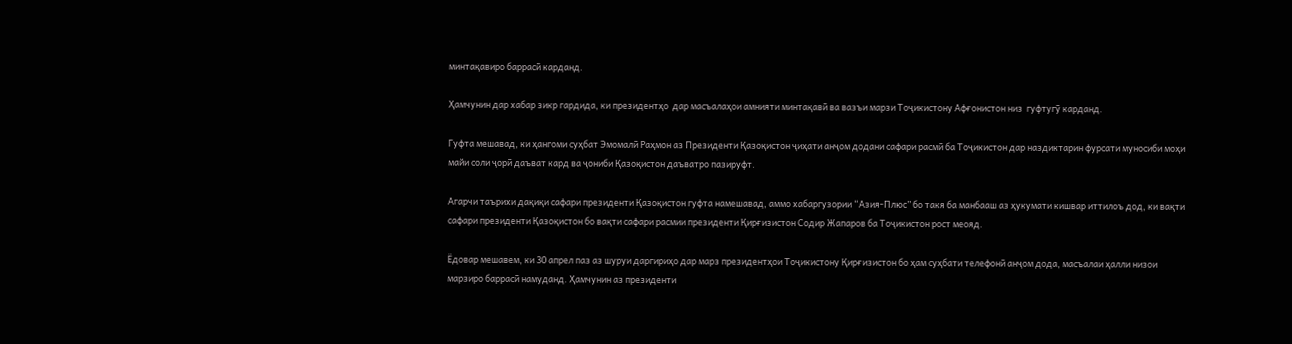минтақавиро баррасӣ карданд.

Ҳамчунин дар хабар зикр гардида, ки президентҳо  дар масъалаҳои амнияти минтақавӣ ва вазъи марзи Тоҷикистону Афғонистон низ  гуфтугӯ карданд.

Гуфта мешавад, ки ҳангоми суҳбат Эмомалӣ Раҳмон аз Президенти Қазоқистон ҷиҳати анҷом додани сафари расмӣ ба Тоҷикистон дар наздиктарин фурсати муносиби моҳи майи соли ҷорӣ даъват кард ва ҷониби Қазоқистон даъватро пазируфт.

Агарчи таърихи дақиқи сафари президенти Қазоқистон гуфта намешавад, аммо хабаргузории “Азия-Плюс” бо такя ба манбааш аз ҳукумати кишвар иттилоъ дод, ки вақти сафари президенти Қазоқистон бо вақти сафари расмии президенти Қирғизистон Содир Жапаров ба Тоҷикистон рост меояд.

Ёдовар мешавем, ки 30 апрел паз аз шуруи даргириҳо дар марз президентҳои Тоҷикистону Қирғизистон бо ҳам суҳбати телефонӣ анҷом дода, масъалаи ҳалли низои марзиро баррасӣ намуданд. Ҳамчунин аз президенти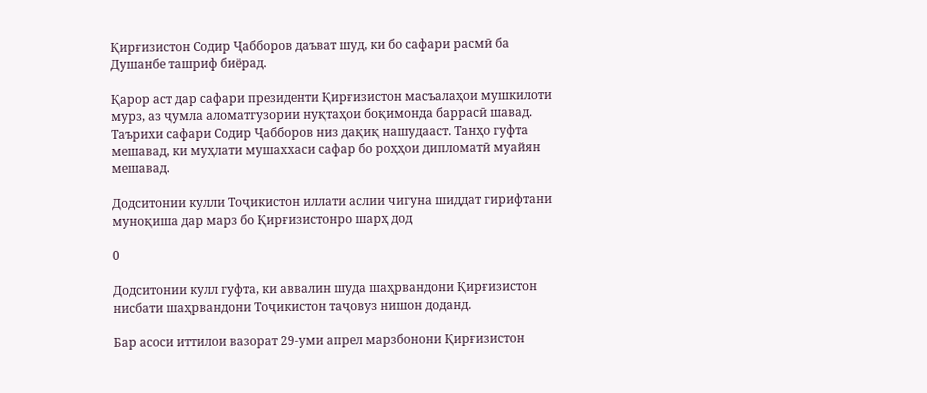Қирғизистон Содир Ҷабборов даъват шуд, ки бо сафари расмӣ ба Душанбе ташриф биёрад.

Қарор аст дар сафари президенти Қирғизистон масъалаҳои мушкилоти мурз, аз ҷумла аломатгузории нуқтаҳои боқимонда баррасӣ шавад. Таърихи сафари Содир Ҷабборов низ дақиқ нашудааст. Танҳо гуфта мешавад, ки муҳлати мушаххаси сафар бо роҳҳои дипломатӣ муайян мешавад.

Додситонии кулли Тоҷикистон иллати аслии чигуна шиддат гирифтани муноқиша дар марз бо Қирғизистонро шарҳ дод

0

Додситонии кулл гуфта, ки аввалин шуда шаҳрвандони Қирғизистон нисбати шаҳрвандони Тоҷикистон таҷовуз нишон доданд.

Бар асоси иттилои вазорат 29-уми апрел марзбонони Қирғизистон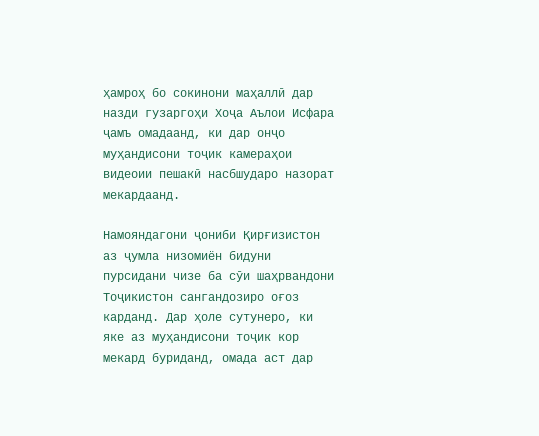ҳамроҳ бо сокинони маҳаллӣ дар назди гузаргоҳи Хоҷа Аълои Исфара ҷамъ омадаанд, ки дар онҷо муҳандисони тоҷик камераҳои видеоии пешакӣ насбшударо назорат мекардаанд.

Намояндагони ҷониби Қирғизистон аз ҷумла низомиён бидуни пурсидани чизе ба сӯи шаҳрвандони Тоҷикистон сангандозиро оғоз карданд. Дар ҳоле сутунеро, ки яке аз муҳандисони тоҷик кор мекард буриданд, омада аст дар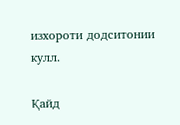изхороти додситонии кулл.

Қайд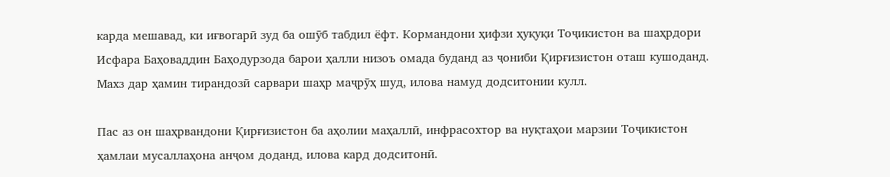карда мешавад, ки иғвогарӣ зуд ба ошӯб табдил ёфт. Кормандони ҳифзи ҳуқуқи Тоҷикистон ва шаҳрдори Исфара Баҳоваддин Баҳодурзода барои ҳалли низоъ омада буданд аз ҷониби Қирғизистон оташ кушоданд. Махз дар ҳамин тирандозӣ сарвари шаҳр маҷрӯҳ шуд, илова намуд додситонии кулл.

Пас аз он шаҳрвандони Қирғизистон ба аҳолии маҳаллӣ, инфрасохтор ва нуқтаҳои марзии Тоҷикистон ҳамлаи мусаллаҳона анҷом доданд, илова кард додситонӣ.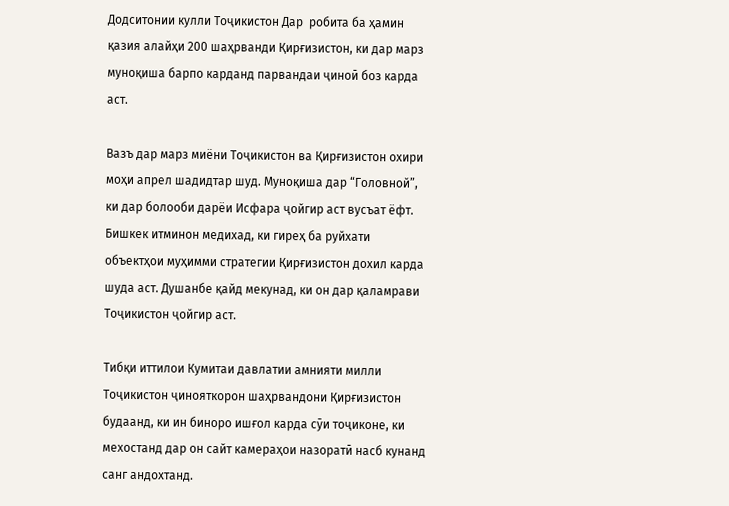Додситонии кулли Тоҷикистон Дар  робита ба ҳамин қазия алайҳи 200 шаҳрванди Қирғизистон, ки дар марз муноқиша барпо карданд парвандаи ҷиноӣ боз карда аст.

Вазъ дар марз миёни Тоҷикистон ва Қирғизистон охири моҳи апрел шадидтар шуд. Муноқиша дар “Головной”, ки дар болооби дарёи Исфара ҷойгир аст вусъат ёфт. Бишкек итминон медихад, ки гиреҳ ба руйхати объектҳои муҳимми стратегии Қирғизистон дохил карда шуда аст. Душанбе қайд мекунад, ки он дар қаламрави Тоҷикистон ҷойгир аст.

Тибқи иттилои Кумитаи давлатии амнияти милли Тоҷикистон ҷинояткорон шаҳрвандони Қирғизистон будаанд, ки ин биноро ишғол карда сӯи тоҷиконе, ки мехостанд дар он сайт камераҳои назоратӣ насб кунанд санг андохтанд.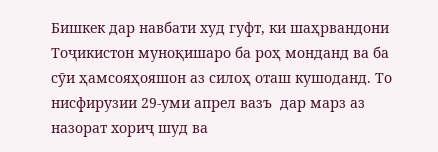Бишкек дар навбати худ гуфт, ки шаҳрвандони Тоҷикистон муноқишаро ба роҳ монданд ва ба сӯи ҳамсояҳояшон аз силоҳ оташ кушоданд. То нисфирузии 29-уми апрел вазъ  дар марз аз назорат хориҷ шуд ва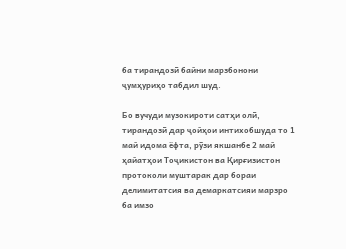ба тирандозӣ байни марзбонони ҷумҳуриҳо табдил шуд.

Бо вучуди музокироти сатҳи олӣ, тирандозӣ дар ҷойҳои интихобшуда то 1 май идома ёфта, рӯзи якшанбе 2 май ҳайатҳои Тоҷикистон ва Қирғизистон протоколи муштарак дар бораи делимитатсия ва демаркатсияи марзро ба имзо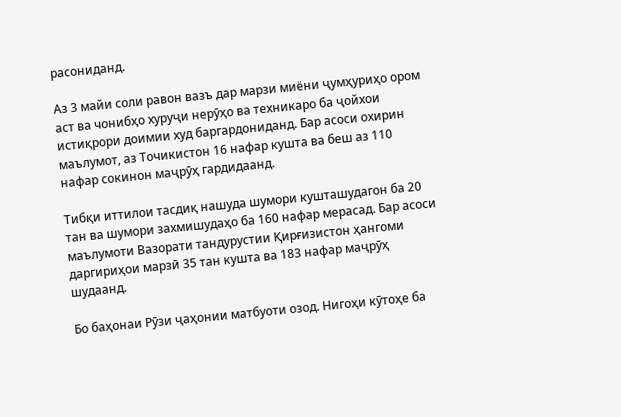расониданд.

Аз 3 майи соли равон вазъ дар марзи миёни ҷумҳуриҳо ором аст ва чонибҳо хуруҷи нерӯҳо ва техникаро ба ҷойхои истиқрори доимии худ баргардониданд. Бар асоси охирин маълумот, аз Точикистон 16 нафар кушта ва беш аз 110 нафар сокинон маҷрӯҳ гардидаанд.

Тибқи иттилои тасдиқ нашуда шумори кушташудагон ба 20 тан ва шумори захмишудаҳо ба 160 нафар мерасад. Бар асоси маълумоти Вазорати тандурустии Қирғизистон ҳангоми даргириҳои марзӣ 35 тан кушта ва 183 нафар маҷрӯҳ шудаанд.

Бо баҳонаи Рӯзи ҷаҳонии матбуоти озод. Нигоҳи кӯтоҳе ба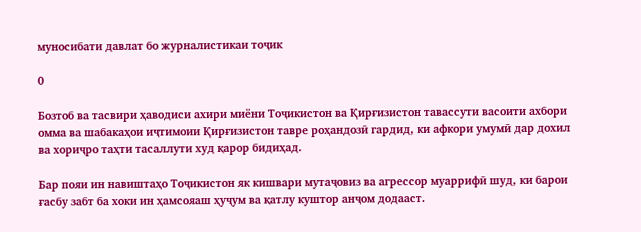муносибати давлат бо журналистикаи тоҷик

0

Бозтоб ва тасвири ҳаводиси ахири миёни Тоҷикистон ва Қирғизистон тавассути васоити ахбори омма ва шабакаҳои иҷтимоии Қирғизистон тавре роҳандозӣ гардид, ки афкори умумӣ дар дохил ва хориҷро таҳти тасаллути худ қарор бидиҳад.

Бар пояи ин навиштаҳо Тоҷикистон як кишвари мутаҷовиз ва агрессор муаррифӣ шуд, ки барои ғасбу забт ба хоки ин ҳамсояаш ҳуҷум ва қатлу куштор анҷом додааст.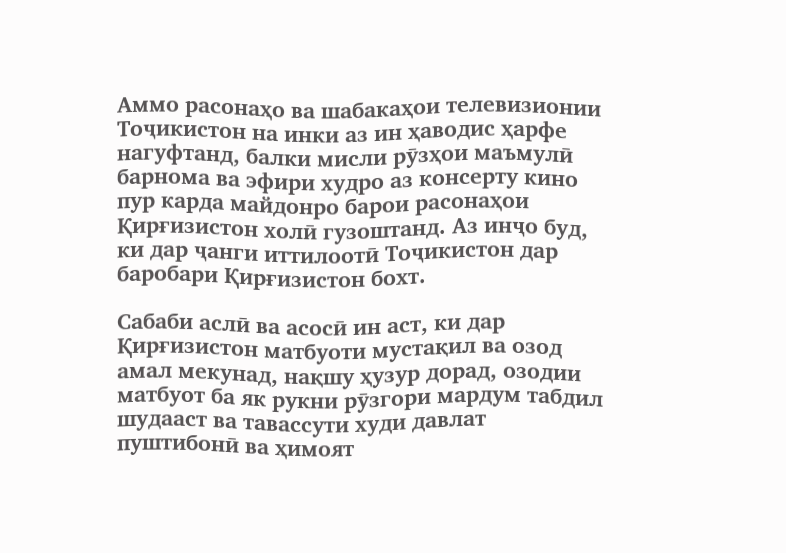Аммо расонаҳо ва шабакаҳои телевизионии Тоҷикистон на инки аз ин ҳаводис ҳарфе нагуфтанд, балки мисли рӯзҳои маъмулӣ барнома ва эфири худро аз консерту кино пур карда майдонро барои расонаҳои Қирғизистон холӣ гузоштанд. Аз инҷо буд, ки дар ҷанги иттилоотӣ Тоҷикистон дар баробари Қирғизистон бохт.

Сабаби аслӣ ва асосӣ ин аст, ки дар Қирғизистон матбуоти мустақил ва озод амал мекунад, нақшу ҳузур дорад, озодии матбуот ба як рукни рӯзгори мардум табдил шудааст ва тавассути худи давлат пуштибонӣ ва ҳимоят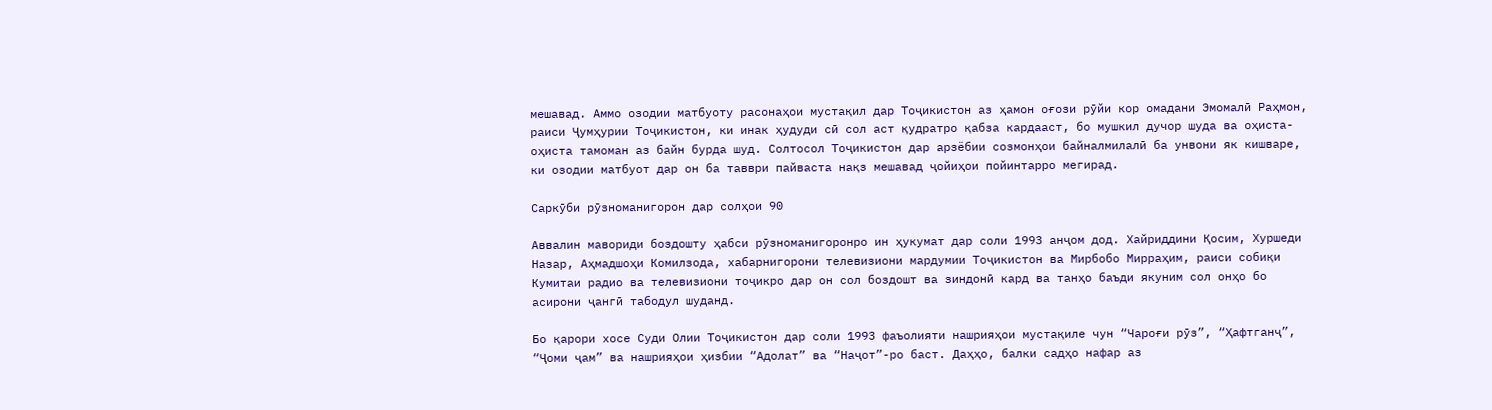мешавад. Аммо озодии матбуоту расонаҳои мустақил дар Тоҷикистон аз ҳамон оғози рӯйи кор омадани Эмомалӣ Раҳмон, раиси Ҷумҳурии Тоҷикистон, ки инак ҳудуди сӣ сол аст қудратро қабза кардааст, бо мушкил дучор шуда ва оҳиста-оҳиста тамоман аз байн бурда шуд. Солтосол Тоҷикистон дар арзёбии созмонҳои байналмилалӣ ба унвони як кишваре, ки озодии матбуот дар он ба тавври пайваста нақз мешавад ҷойиҳои пойинтарро мегирад.

Саркӯби рӯзноманигорон дар солҳои 90

Аввалин мавориди боздошту ҳабси рӯзноманигоронро ин ҳукумат дар соли 1993 анҷом дод. Хайриддини Қосим, Хуршеди Назар, Аҳмадшоҳи Комилзода, хабарнигорони телевизиони мардумии Тоҷикистон ва Мирбобо Мирраҳим, раиси собиқи Кумитаи радио ва телевизиони тоҷикро дар он сол боздошт ва зиндонӣ кард ва танҳо баъди якуним сол онҳо бо асирони ҷангӣ табодул шуданд.

Бо қарори хосе Суди Олии Тоҷикистон дар соли 1993 фаъолияти нашрияҳои мустақиле чун “Чароғи рӯз”, “Ҳафтганҷ”, “Ҷоми ҷам” ва нашрияҳои ҳизбии “Адолат” ва “Наҷот”-ро баст. Даҳҳо, балки садҳо нафар аз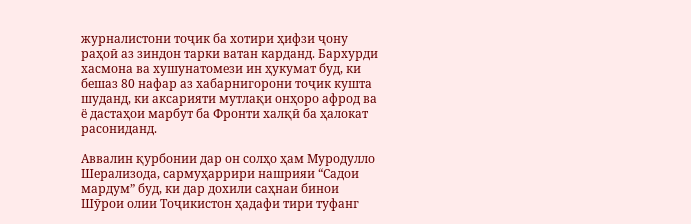журналистони тоҷик ба хотири ҳифзи ҷону раҳоӣ аз зиндон тарки ватан карданд. Бархурди хасмона ва хушунатомези ин ҳукумат буд, ки бешаз 80 нафар аз хабарнигорони тоҷик кушта шуданд, ки аксарияти мутлақи онҳоро афрод ва ё дастаҳои марбут ба Фронти халқӣ ба ҳалокат расониданд.

Аввалин қурбонии дар он солҳо ҳам Муродулло Шерализода, сармуҳаррири нашрияи “Садои мардум” буд, ки дар дохили саҳнаи бинои Шӯрои олии Тоҷикистон ҳадафи тири туфанг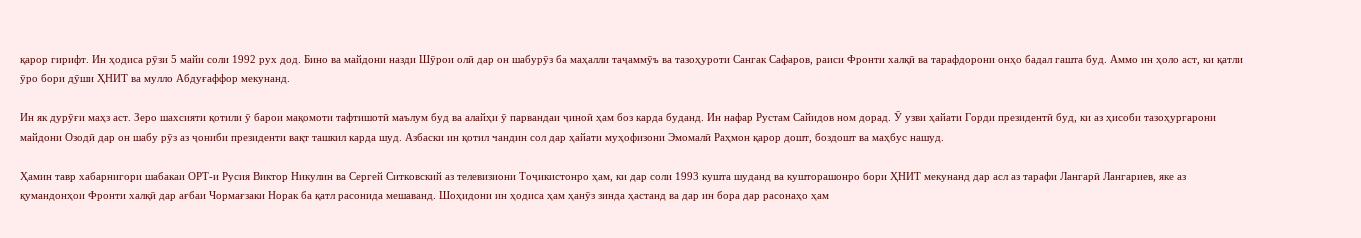қарор гирифт. Ин ҳодиса рӯзи 5 майи соли 1992 рух дод. Бино ва майдони назди Шӯрои олӣ дар он шабурӯз ба маҳалли таҷаммӯъ ва тазоҳуроти Сангак Сафаров, раиси Фронти халқӣ ва тарафдорони онҳо бадал гашта буд. Аммо ин ҳоло аст, ки қатли ӯро бори дӯши ҲНИТ ва мулло Абдуғаффор мекунанд.

Ин як дурӯғи маҳз аст. Зеро шахсияти қотили ӯ барои мақомоти тафтишотӣ маълум буд ва алайҳи ӯ парвандаи ҷиноӣ ҳам боз карда буданд. Ин нафар Рустам Сайидов ном дорад. Ӯ узви ҳайати Горди президентӣ буд, ки аз ҳисоби тазоҳургарони майдони Озодӣ дар он шабу рӯз аз ҷониби президенти вақт ташкил карда шуд. Азбаски ин қотил чандин сол дар ҳайати муҳофизони Эмомалӣ Раҳмон қарор дошт, боздошт ва маҳбус нашуд.

Ҳамин тавр хабарнигори шабакаи ОРТ-и Русия Виктор Никулин ва Сергей Ситковский аз телевизиони Тоҷикистонро ҳам, ки дар соли 1993 кушта шуданд ва кушторашонро бори ҲНИТ мекунанд дар асл аз тарафи Лангарӣ Лангариев, яке аз қумандонҳои Фронти халқӣ дар ағбаи Чормағзаки Норак ба қатл расонида мешаванд. Шоҳидони ин ҳодиса ҳам ҳанӯз зинда ҳастанд ва дар ин бора дар расонаҳо ҳам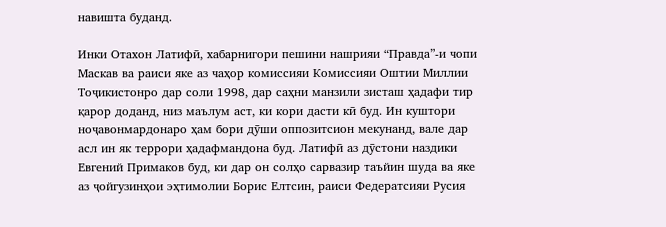навишта буданд.

Инки Отахон Латифӣ, хабарнигори пешини нашрияи “Правда”-и чопи Маскав ва раиси яке аз чаҳор комиссияи Комиссияи Оштии Миллии Тоҷикистонро дар соли 1998, дар саҳни манзили зисташ ҳадафи тир қарор доданд, низ маълум аст, ки кори дасти кӣ буд. Ин куштори ноҷавонмардонаро ҳам бори дӯши оппозитсион мекунанд, вале дар асл ин як террори ҳадафмандона буд. Латифӣ аз дӯстони наздики Евгений Примаков буд, ки дар он солҳо сарвазир таъйин шуда ва яке аз ҷойгузинҳои эҳтимолии Борис Елтсин, раиси Федератсияи Русия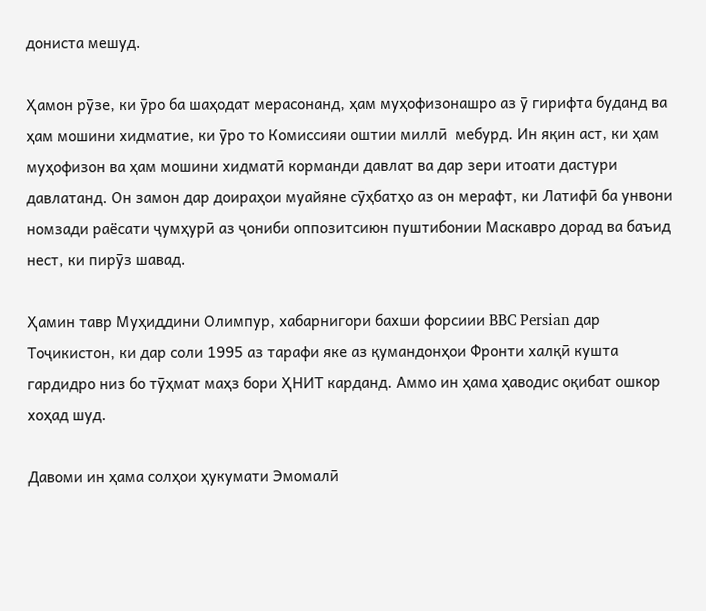дониста мешуд.

Ҳамон рӯзе, ки ӯро ба шаҳодат мерасонанд, ҳам муҳофизонашро аз ӯ гирифта буданд ва ҳам мошини хидматие, ки ӯро то Комиссияи оштии миллӣ  мебурд. Ин яқин аст, ки ҳам муҳофизон ва ҳам мошини хидматӣ корманди давлат ва дар зери итоати дастури давлатанд. Он замон дар доираҳои муайяне сӯҳбатҳо аз он мерафт, ки Латифӣ ба унвони номзади раёсати ҷумҳурӣ аз ҷониби оппозитсиюн пуштибонии Маскавро дорад ва баъид нест, ки пирӯз шавад.

Ҳамин тавр Муҳиддини Олимпур, хабарнигори бахши форсиии BBC Persian дар Тоҷикистон, ки дар соли 1995 аз тарафи яке аз қумандонҳои Фронти халқӣ кушта гардидро низ бо тӯҳмат маҳз бори ҲНИТ карданд. Аммо ин ҳама ҳаводис оқибат ошкор хоҳад шуд.

Давоми ин ҳама солҳои ҳукумати Эмомалӣ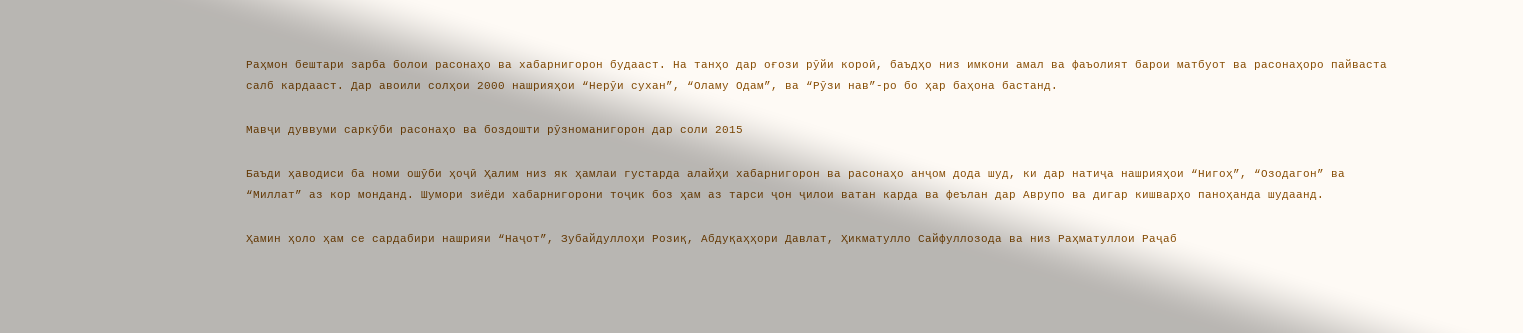Раҳмон бештари зарба болои расонаҳо ва хабарнигорон будааст. На танҳо дар оғози рӯйи короӣ, баъдҳо низ имкони амал ва фаъолият барои матбуот ва расонаҳоро пайваста салб кардааст. Дар авоили солҳои 2000 нашрияҳои “Нерӯи сухан”, “Оламу Одам”, ва “Рӯзи нав”-ро бо ҳар баҳона бастанд.

Мавҷи дуввуми саркӯби расонаҳо ва боздошти рӯзноманигорон дар соли 2015

Баъди ҳаводиси ба номи ошӯби ҳоҷӣ Ҳалим низ як ҳамлаи густарда алайҳи хабарнигорон ва расонаҳо анҷом дода шуд, ки дар натиҷа нашрияҳои “Нигоҳ”, “Озодагон” ва “Миллат” аз кор монданд. Шумори зиёди хабарнигорони тоҷик боз ҳам аз тарси ҷон ҷилои ватан карда ва феълан дар Аврупо ва дигар кишварҳо паноҳанда шудаанд.

Ҳамин ҳоло ҳам се сардабири нашрияи “Наҷот”, Зубайдуллоҳи Розиқ, Абдуқаҳҳори Давлат, Ҳикматулло Сайфуллозода ва низ Раҳматуллои Раҷаб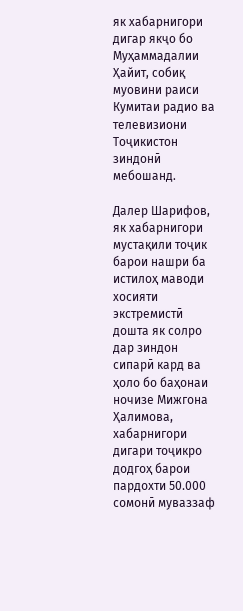як хабарнигори дигар якҷо бо Муҳаммадалии Ҳайит, собиқ муовини раиси Кумитаи радио ва телевизиони Тоҷикистон зиндонӣ мебошанд.

Далер Шарифов, як хабарнигори мустақили тоҷик барои нашри ба истилоҳ маводи хосияти экстремистӣ дошта як солро дар зиндон сипарӣ кард ва ҳоло бо баҳонаи ночизе Мижгона Ҳалимова, хабарнигори дигари тоҷикро додгоҳ барои пардохти 50.000 сомонӣ муваззаф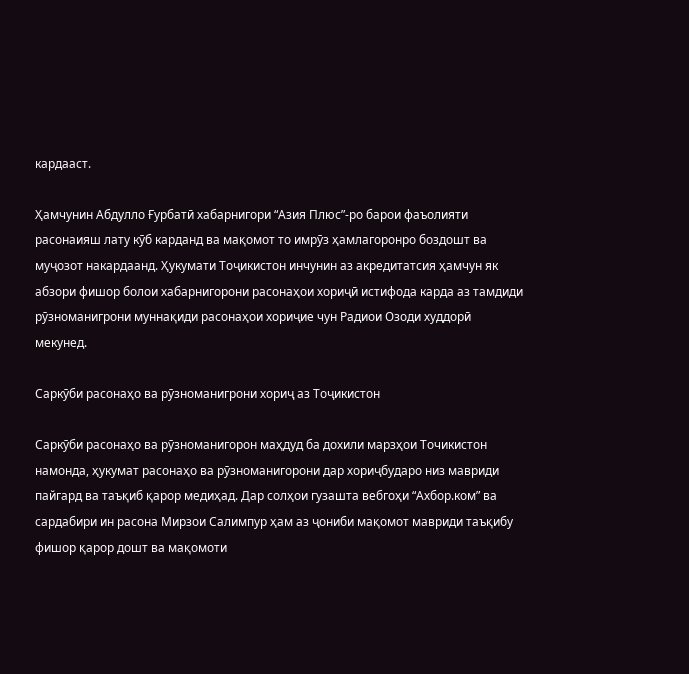кардааст.

Ҳамчунин Абдулло Ғурбатӣ хабарнигори “Азия Плюс”-ро барои фаъолияти расонаияш лату кӯб карданд ва мақомот то имрӯз ҳамлагоронро боздошт ва муҷозот накардаанд. Ҳукумати Тоҷикистон инчунин аз акредитатсия ҳамчун як абзори фишор болои хабарнигорони расонаҳои хориҷӣ истифода карда аз тамдиди рӯзноманигрони муннақиди расонаҳои хориҷие чун Радиои Озоди худдорӣ мекунед.

Саркӯби расонаҳо ва рӯзноманигрони хориҷ аз Тоҷикистон

Саркӯби расонаҳо ва рӯзноманигорон маҳдуд ба дохили марзҳои Точикистон намонда, ҳукумат расонаҳо ва рӯзноманигорони дар хориҷбударо низ мавриди пайгард ва таъқиб қарор медиҳад. Дар солҳои гузашта вебгоҳи “Ахбор.ком” ва сардабири ин расона Мирзои Салимпур ҳам аз ҷониби мақомот мавриди таъқибу фишор қарор дошт ва мақомоти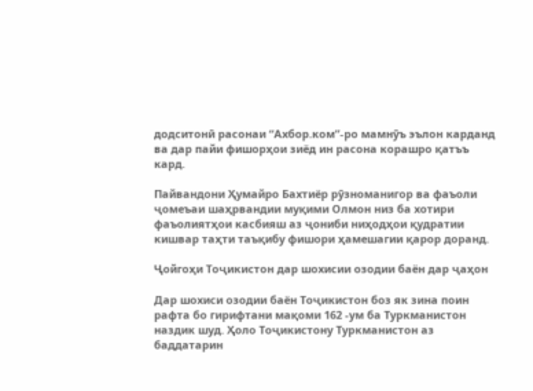додситонӣ расонаи “Ахбор.ком”-ро мамнӯъ эълон карданд ва дар пайи фишорҳои зиёд ин расона корашро қатъъ кард.

Пайвандони Ҳумайро Бахтиёр рӯзноманигор ва фаъоли ҷомеъаи шаҳрвандии муқими Олмон низ ба хотири фаъолиятҳои касбияш аз ҷониби ниҳодҳои қудратии кишвар таҳти таъқибу фишори ҳамешагии қарор доранд.

Ҷойгоҳи Тоҷикистон дар шохисии озодии баён дар ҷаҳон

Дар шохиси озодии баён Тоҷикистон боз як зина поин рафта бо гирифтани мақоми 162 -ум ба Туркманистон наздик шуд. Ҳоло Тоҷикистону Туркманистон аз баддатарин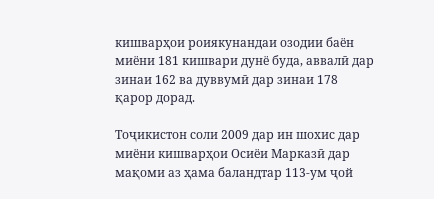кишварҳои роиякунандаи озодии баён миёни 181 кишвари дунё буда, аввалӣ дар зинаи 162 ва дуввумӣ дар зинаи 178 қарор дорад.

Тоҷикистон соли 2009 дар ин шохис дар миёни кишварҳои Осиёи Марказӣ дар мақоми аз ҳама баландтар 113-ум ҷой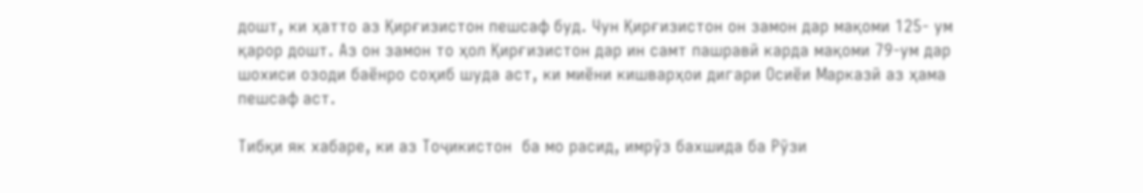дошт, ки ҳатто аз Қирғизистон пешсаф буд. Чун Қирғизистон он замон дар мақоми 125- ум қарор дошт. Аз он замон то ҳол Қирғизистон дар ин самт пашравӣ карда мақоми 79-ум дар шохиси озоди баёнро соҳиб шуда аст, ки миёни кишварҳои дигари Осиёи Марказӣ аз ҳама пешсаф аст.

Тибқи як хабаре, ки аз Тоҷикистон  ба мо расид, имрӯз бахшида ба Рӯзи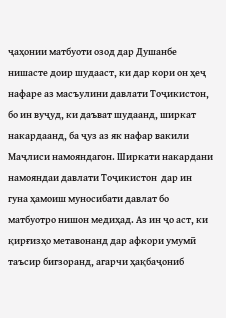ҷаҳонии матбуоти озод дар Душанбе нишасте доир шудааст, ки дар кори он ҳеҷ нафаре аз масъулини давлати Тоҷикистон, бо ин вуҷуд, ки даъват шудаанд, ширкат накардаанд, ба ҷуз аз як нафар вакили Маҷлиси намояндагон. Ширкати накардани намояндаи давлати Тоҷикистон  дар ин гуна ҳамоиш муносибати давлат бо матбуотро нишон медиҳад. Аз ин ҷо аст, ки қирғизҳо метавонанд дар афкори умумӣ таъсир бигзоранд, агарчи ҳақбаҷониб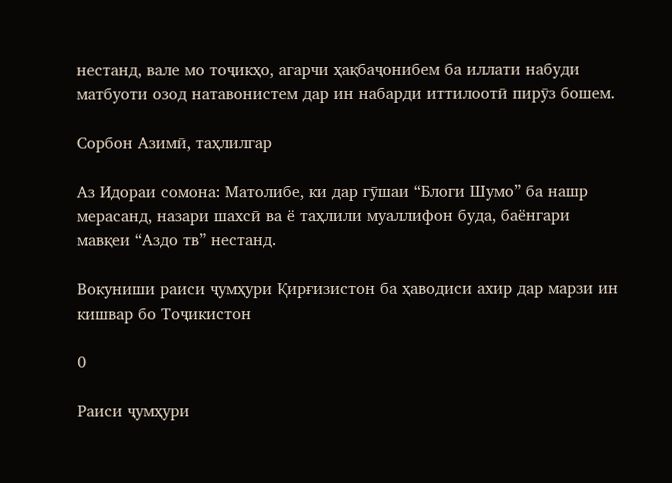нестанд, вале мо тоҷикҳо, агарчи ҳақбаҷонибем ба иллати набуди матбуоти озод натавонистем дар ин набарди иттилоотӣ пирӯз бошем.

Сорбон Азимӣ, таҳлилгар

Аз Идораи сомона: Матолибе, ки дар гӯшаи “Блоги Шумо” ба нашр мерасанд, назари шахсӣ ва ё таҳлили муаллифон буда, баёнгари мавқеи “Аздо тв” нестанд.

Вокуниши раиси ҷумҳури Қирғизистон ба ҳаводиси ахир дар марзи ин кишвар бо Тоҷикистон

0

Раиси ҷумҳури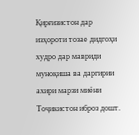Қирғизистон дар изҳороти тозае дидгоҳи худро дар мавриди муноқиша ва даргирии ахири марзи миёни Тоҷикистон иброз дошт.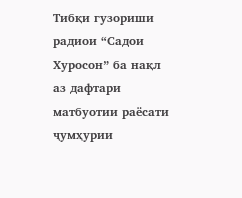Тибқи гузориши радиои “Садои Хуросон” ба нақл аз дафтари матбуотии раёсати ҷумҳурии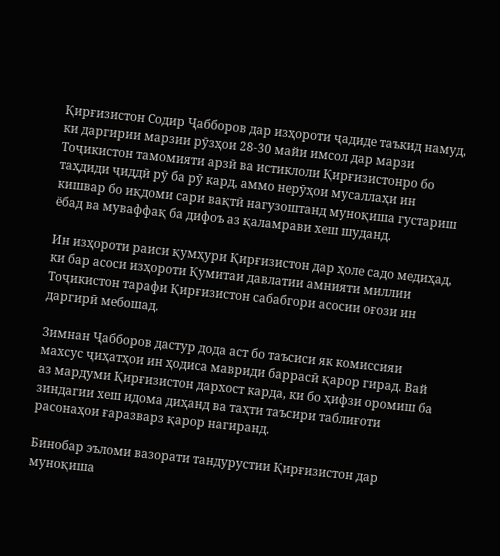Қирғизистон Содир Ҷабборов дар изҳороти ҷадиде таъкид намуд, ки даргирии марзии рӯзҳои 28-30 майи имсол дар марзи Тоҷикистон тамомияти арзӣ ва истиклоли Қирғизистонро бо таҳдиди ҷиддӣ рӯ ба рӯ кард, аммо нерӯҳои мусаллаҳи ин кишвар бо иқдоми сари вақтӣ нагузоштанд муноқиша густариш ёбад ва муваффақ ба дифоъ аз қаламрави хеш шуданд.

Ин изҳороти раиси қумҳури Қирғизистон дар ҳоле садо медиҳад, ки бар асоси изҳороти Қумитаи давлатии амнияти миллии Тоҷикистон тарафи Қирғизистон сабабгори асосии оғози ин даргирӣ мебошад.

Зимнан Ҷабборов дастур дода аст бо таъсиси як комиссияи махсус ҷиҳатҳои ин ҳодиса мавриди баррасӣ қарор гирад. Вай аз мардуми Қирғизистон дархост карда, ки бо ҳифзи оромиш ба зиндагии хеш идома диҳанд ва таҳти таъсири таблиғоти расонаҳои ғаразварз қарор нагиранд.

Бинобар эъломи вазорати тандурустии Қирғизистон дар муноқиша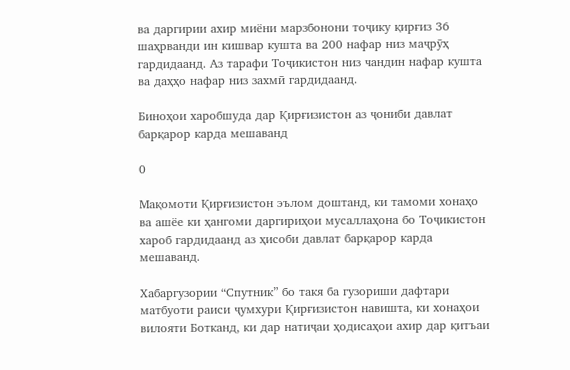ва даргирии ахир миёни марзбонони тоҷику қирғиз 36 шаҳрванди ин кишвар кушта ва 200 нафар низ маҷрӯҳ гардидаанд. Аз тарафи Тоҷикистон низ чандин нафар кушта ва даҳҳо нафар низ захмӣ гардидаанд.

Биноҳои харобшуда дар Қирғизистон аз ҷониби давлат барқарор карда мешаванд

0

Мақомоти Қирғизистон эълом доштанд, ки тамоми хонаҳо ва ашёе ки ҳангоми даргириҳои мусаллаҳона бо Тоҷикистон хароб гардидаанд аз ҳисоби давлат барқарор карда мешаванд.

Хабаргузории “Спутник” бо такя ба гузориши дафтари матбуоти раиси ҷумхури Қирғизистон навишта, ки хонаҳои вилояти Ботканд, ки дар натиҷаи ҳодисаҳои ахир дар қитъаи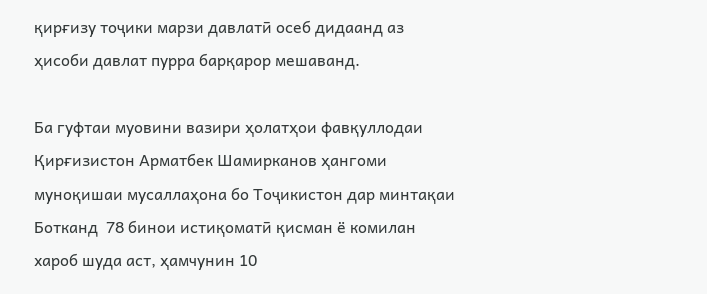қирғизу тоҷики марзи давлатӣ осеб дидаанд аз ҳисоби давлат пурра барқарор мешаванд.

Ба гуфтаи муовини вазири ҳолатҳои фавқуллодаи Қирғизистон Арматбек Шамирканов ҳангоми муноқишаи мусаллаҳона бо Тоҷикистон дар минтақаи Ботканд  78 бинои истиқоматӣ қисман ё комилан хароб шуда аст, ҳамчунин 10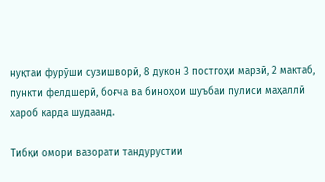нуқтаи фурӯши сузишворӣ, 8 дукон 3 постгоҳи марзӣ, 2 мактаб, пункти фелдшерӣ, боғча ва биноҳои шуъбаи пулиси маҳаллӣ хароб карда шудаанд.

Тибқи омори вазорати тандурустии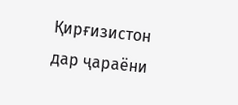Қирғизистон дар ҷараёни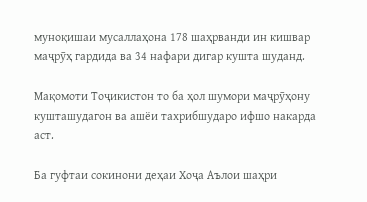муноқишаи мусаллаҳона 178 шаҳрванди ин кишвар маҷрӯҳ гардида ва 34 нафари дигар кушта шуданд.

Мақомоти Тоҷикистон то ба ҳол шумори маҷрӯҳону кушташудагон ва ашёи тахрибшударо ифшо накарда аст.

Ба гуфтаи сокинони деҳаи Хоҷа Аълои шаҳри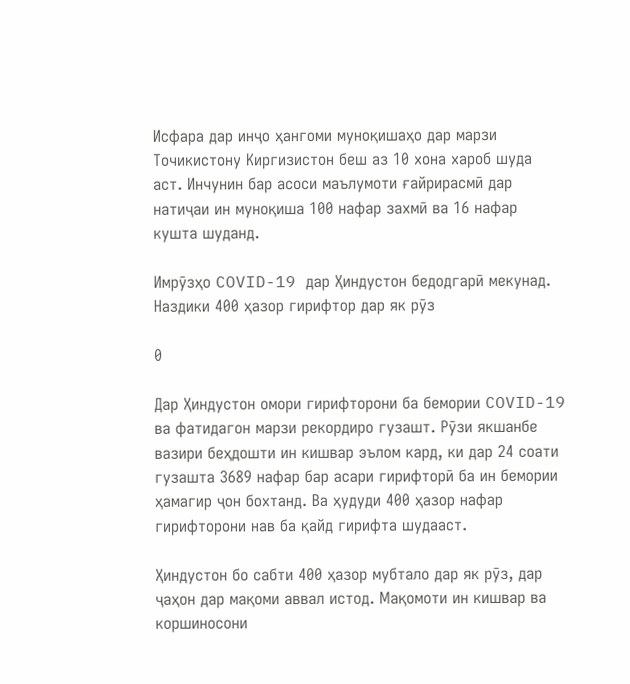Исфара дар инҷо ҳангоми муноқишаҳо дар марзи Точикистону Киргизистон беш аз 10 хона хароб шуда аст. Инчунин бар асоси маълумоти ғайрирасмӣ дар натиҷаи ин муноқиша 100 нафар захмӣ ва 16 нафар кушта шуданд.

Имрӯзҳо COVID-19 дар Ҳиндустон бедодгарӣ мекунад. Наздики 400 ҳазор гирифтор дар як рӯз

0

Дар Ҳиндустон омори гирифторони ба бемории COVID-19 ва фатидагон марзи рекордиро гузашт. Рӯзи якшанбе вазири беҳдошти ин кишвар эълом кард, ки дар 24 соати гузашта 3689 нафар бар асари гирифторӣ ба ин бемории ҳамагир ҷон бохтанд. Ва ҳудуди 400 ҳазор нафар гирифторони нав ба қайд гирифта шудааст.

Ҳиндустон бо сабти 400 ҳазор мубтало дар як рӯз, дар ҷаҳон дар мақоми аввал истод. Мақомоти ин кишвар ва коршиносони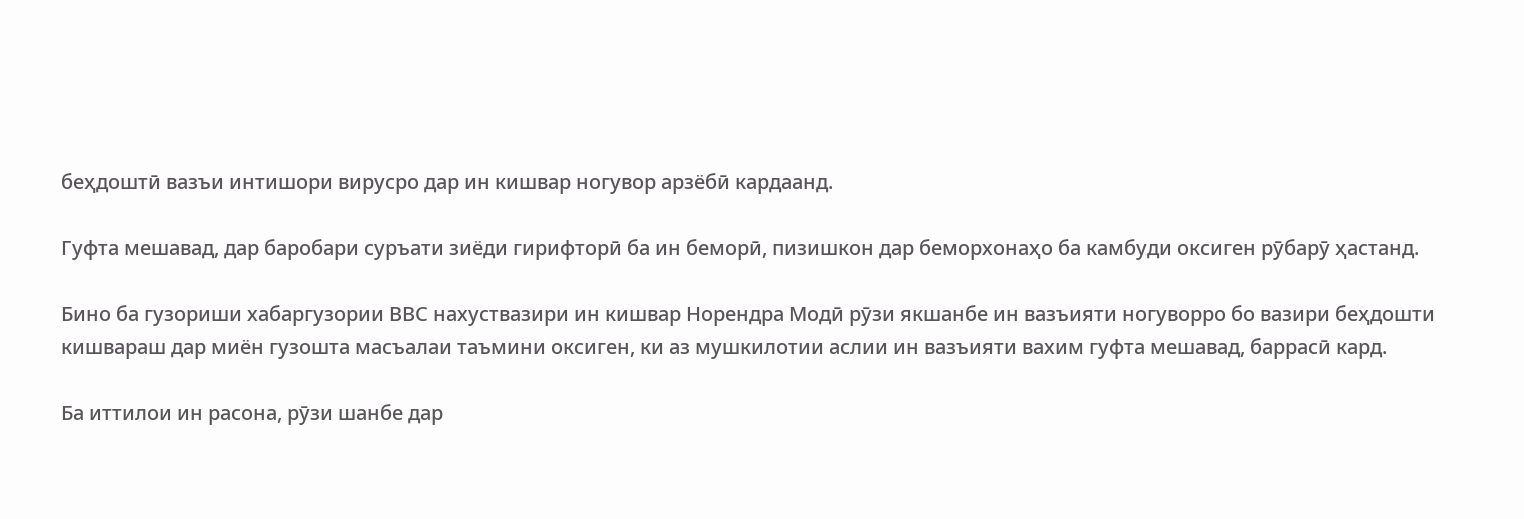беҳдоштӣ вазъи интишори вирусро дар ин кишвар ногувор арзёбӣ кардаанд.

Гуфта мешавад, дар баробари суръати зиёди гирифторӣ ба ин беморӣ, пизишкон дар беморхонаҳо ба камбуди оксиген рӯбарӯ ҳастанд.

Бино ба гузориши хабаргузории ВВС нахуствазири ин кишвар Норендра Модӣ рӯзи якшанбе ин вазъияти ногуворро бо вазири беҳдошти кишвараш дар миён гузошта масъалаи таъмини оксиген, ки аз мушкилотии аслии ин вазъияти вахим гуфта мешавад, баррасӣ кард.

Ба иттилои ин расона, рӯзи шанбе дар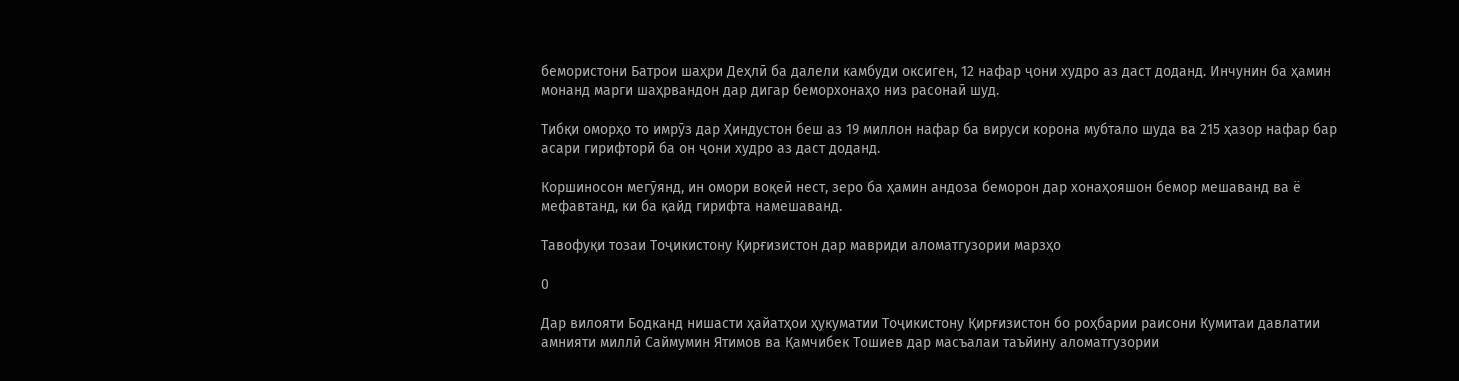бемористони Батрои шаҳри Деҳлӣ ба далели камбуди оксиген, 12 нафар ҷони худро аз даст доданд. Инчунин ба ҳамин монанд марги шаҳрвандон дар дигар беморхонаҳо низ расонаӣ шуд.

Тибқи оморҳо то имрӯз дар Ҳиндустон беш аз 19 миллон нафар ба вируси корона мубтало шуда ва 215 ҳазор нафар бар асари гирифторӣ ба он ҷони худро аз даст доданд.

Коршиносон мегӯянд, ин омори воқеӣ нест, зеро ба ҳамин андоза беморон дар хонаҳояшон бемор мешаванд ва ё мефавтанд, ки ба қайд гирифта намешаванд.

Тавофуқи тозаи Тоҷикистону Қирғизистон дар мавриди аломатгузории марзҳо

0

Дар вилояти Бодканд нишасти ҳайатҳои ҳукуматии Тоҷикистону Қирғизистон бо роҳбарии раисони Кумитаи давлатии амнияти миллӣ Саймумин Ятимов ва Қамчибек Тошиев дар масъалаи таъйину аломатгузории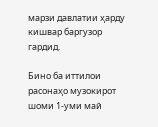марзи давлатии ҳарду кишвар баргузор гардид.

Бино ба иттилои расонаҳо музокирот шоми 1-уми май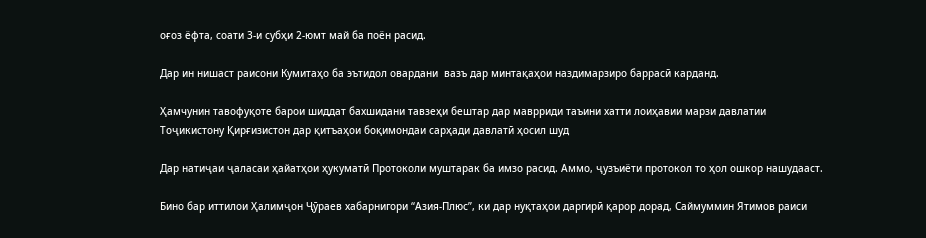оғоз ёфта, соати 3-и субҳи 2-юмт май ба поён расид.

Дар ин нишаст раисони Кумитаҳо ба эътидол овардани  вазъ дар минтақаҳои наздимарзиро баррасӣ карданд.

Ҳамчунин тавофуқоте барои шиддат бахшидани тавзеҳи бештар дар маврриди таъини хатти лоиҳавии марзи давлатии Тоҷикистону Қирғизистон дар қитъаҳои боқимондаи сарҳади давлатӣ ҳосил шуд

Дар натиҷаи ҷаласаи ҳайатҳои ҳукуматӣ Протоколи муштарак ба имзо расид. Аммо, ҷузъиёти протокол то ҳол ошкор нашудааст.

Бино бар иттилои Ҳалимҷон Ҷӯраев хабарнигори “Азия-Плюс”, ки дар нуқтаҳои даргирӣ қарор дорад, Саймуммин Ятимов раиси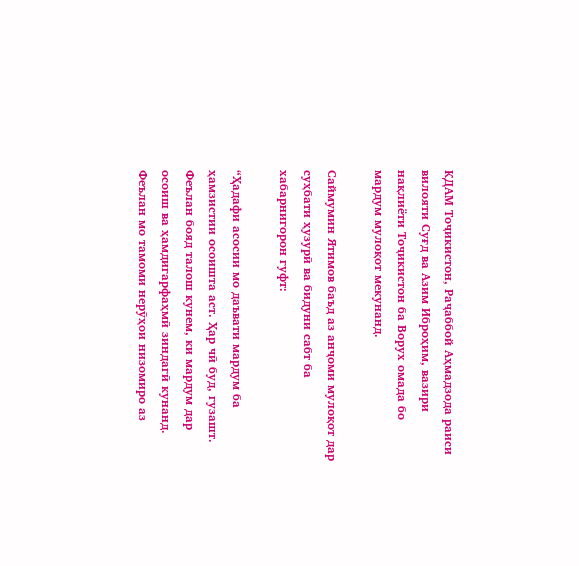КДАМ Тоҷикистон, Раҷаббой Аҳмадзода раиси вилояти Суғд ва Азим Иброҳим, вазири нақлиёти Тоҷикистон ба Ворух омада бо мардум мулоқот мекунанд.

Саймумин Ятимов баъд аз анҷоми мулоқот дар суҳбати ҳузурӣ ва бидуни сабт ба хабарнигорон гуфт:

“Ҳадафи асосии мо даъвати мардум ба ҳамзистии осоишта аст. Ҳар чӣ буд, гузашт. Феълан бояд талош кунем, ки мардум дар осоиш ва ҳамдигарфаҳмӣ зиндагӣ кунанд. Феълан мо тамоми нерӯҳои низомиро аз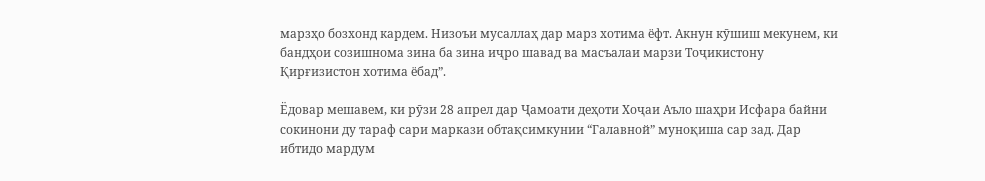марзҳо бозхонд кардем. Низоъи мусаллаҳ дар марз хотима ёфт. Акнун кӯшиш мекунем, ки бандҳои созишнома зина ба зина иҷро шавад ва масъалаи марзи Тоҷикистону Қирғизистон хотима ёбад”.

Ёдовар мешавем, ки рӯзи 28 апрел дар Ҷамоати деҳоти Хоҷаи Аъло шаҳри Исфара байни сокинони ду тараф сари маркази обтақсимкунии “Галавной” муноқиша сар зад. Дар ибтидо мардум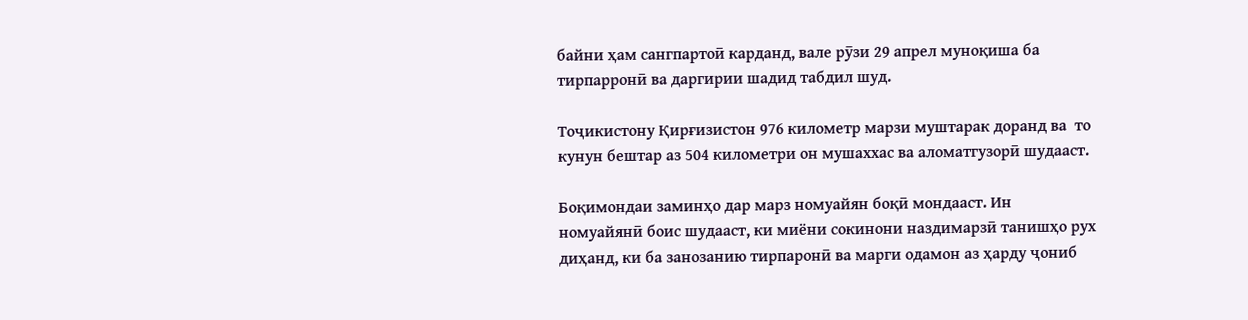байни ҳам сангпартоӣ карданд, вале рӯзи 29 апрел муноқиша ба тирпарронӣ ва даргирии шадид табдил шуд.

Тоҷикистону Қирғизистон 976 километр марзи муштарак доранд ва  то кунун бештар аз 504 километри он мушаххас ва аломатгузорӣ шудааст.

Боқимондаи заминҳо дар марз номуайян боқӣ мондааст. Ин номуайянӣ боис шудааст, ки миёни сокинони наздимарзӣ танишҳо рух диҳанд, ки ба занозанию тирпаронӣ ва марги одамон аз ҳарду ҷониб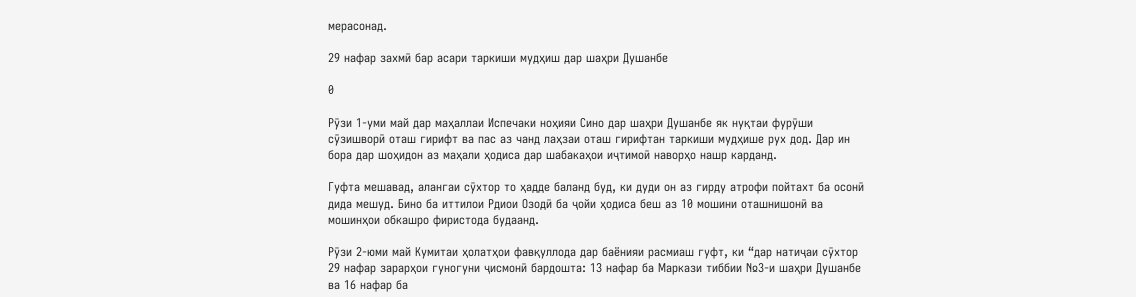мерасонад.

29 нафар захмӣ бар асари таркиши мудҳиш дар шаҳри Душанбе

0

Рӯзи 1-уми май дар маҳаллаи Испечаки ноҳияи Сино дар шаҳри Душанбе як нуқтаи фурӯши сӯзишворӣ оташ гирифт ва пас аз чанд лаҳзаи оташ гирифтан таркиши мудҳише рух дод. Дар ин бора дар шоҳидон аз маҳали ҳодиса дар шабакаҳои иҷтимоӣ наворҳо нашр карданд.

Гуфта мешавад, алангаи сӯхтор то ҳадде баланд буд, ки дуди он аз гирду атрофи пойтахт ба осонӣ дида мешуд. Бино ба иттилои Рдиои Озодӣ ба ҷойи ҳодиса беш аз 10 мошини оташнишонӣ ва мошинҳои обкашро фиристода будаанд.

Рӯзи 2-юми май Кумитаи ҳолатҳои фавқуллода дар баёнияи расмиаш гуфт, ки “дар натиҷаи сӯхтор 29 нафар зарарҳои гуногуни ҷисмонӣ бардошта: 13 нафар ба Маркази тиббии №3-и шаҳри Душанбе ва 16 нафар ба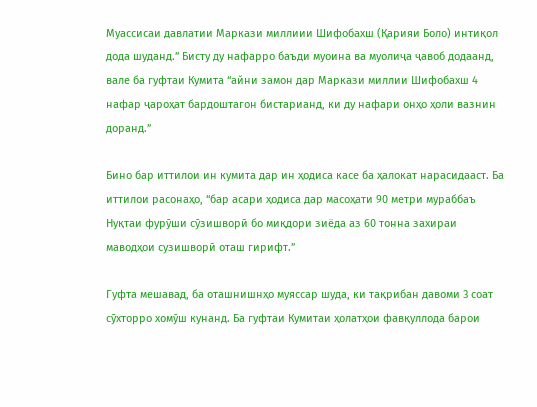Муассисаи давлатии Маркази миллиии Шифобахш (Қарияи Боло) интиқол дода шуданд.” Бисту ду нафарро баъди муоина ва муолиҷа ҷавоб додаанд, вале ба гуфтаи Кумита “айни замон дар Маркази миллии Шифобахш 4 нафар ҷароҳат бардоштагон бистарианд, ки ду нафари онҳо ҳоли вазнин доранд.”

Бино бар иттилои ин кумита дар ин ҳодиса касе ба ҳалокат нарасидааст. Ба иттилои расонаҳо, “бар асари ҳодиса дар масоҳати 90 метри мураббаъ Нуқтаи фурӯши сӯзишворӣ бо миқдори зиёда аз 60 тонна захираи маводҳои сузишворӣ оташ гирифт.”

Гуфта мешавад, ба оташнишнҳо муяссар шуда, ки тақрибан давоми 3 соат сӯхторро хомӯш кунанд. Ба гуфтаи Кумитаи ҳолатҳои фавқуллода барои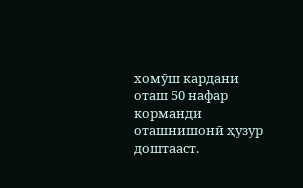хомӯш кардани оташ 50 нафар корманди оташнишонӣ ҳузур доштааст.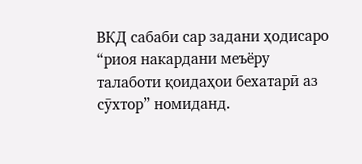ВКД сабаби сар задани ҳодисаро “риоя накардани меъёру талаботи қоидаҳои бехатарӣ аз сӯхтор” номиданд.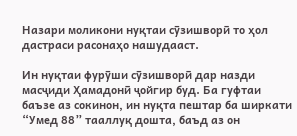Назари моликони нуқтаи сӯзишворӣ то ҳол дастраси расонаҳо нашудааст.

Ин нуқтаи фурӯши сӯзишворӣ дар назди масҷиди Ҳамадонӣ ҷойгир буд. Ба гуфтаи баъзе аз сокинон, ин нуқта пештар ба ширкати “Умед 88” тааллуқ дошта, баъд аз он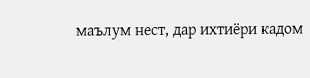маълум нест, дар ихтиёри кадом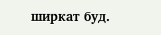ширкат буд.